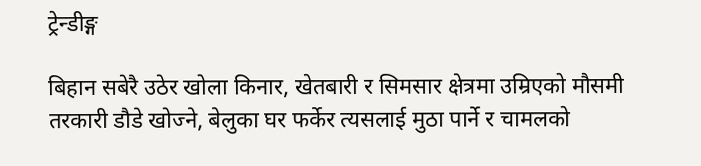ट्रेन्डीङ्ग

बिहान सबेरै उठेर खोला किनार, खेतबारी र सिमसार क्षेत्रमा उम्रिएको मौसमी तरकारी डौडे खोज्ने, बेलुका घर फर्केर त्यसलाई मुठा पार्ने र चामलको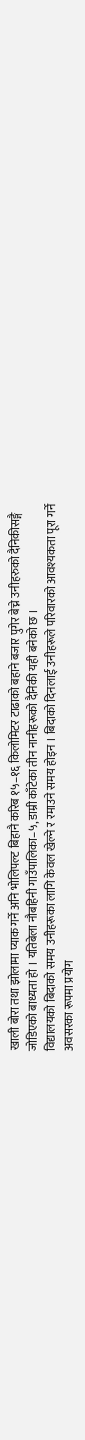खाली बोरा तथा झोलामा प्याक गर्ने अनि भोलिपल्ट बिहानै करिब १५–१६ किलोमिटर टाढाको बहाने बजार पुगेर बेच्ने उनीहरुको दैनिकीसङ्गै जोडिएको बाध्यता हो । यतिबेला नौबहिनी गाउँपालिका–५, डाम्री काँटेका तीन नानीहरूको दैनिकी यही बनेको छ ।
विद्यालयको बिदाको समय उनीहरूका लागि केवल खेल्ने र रमाउने समय होइन । बिदाको दिनलाई उनीहरूले परिवारको आवश्यकता पूरा गर्ने अवसरका रूपमा प्रयोग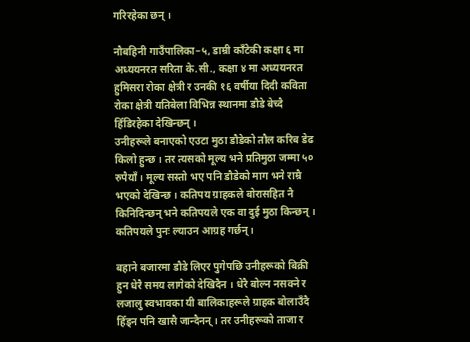गरिरहेका छन् ।

नौबहिनी गाउँपालिका–५, डाम्री काँटेकी कक्षा ६ मा अध्ययनरत सरिता के.सी., कक्षा ४ मा अध्ययनरत हुमिसरा रोका क्षेत्री र उनकी १६ वर्षीया दिदी कविता रोका क्षेत्री यतिबेला विभिन्न स्थानमा डौडे बेच्दै हिँडिरहेका देखिन्छन् ।
उनीहरूले बनाएको एउटा मुठा डौडेको तौल करिब डेढ किलो हुन्छ । तर त्यसको मूल्य भने प्रतिमुठा जम्मा ५० रुपैयाँ । मूल्य सस्तो भए पनि डौडेको माग भने राम्रै भएको देखिन्छ । कतिपय ग्राहकले बोरासहित नै किनिदिन्छन् भने कतिपयले एक वा दुई मुठा किन्छन् । कतिपयले पुनः ल्याउन आग्रह गर्छन् ।

बहाने बजारमा डौडे लिएर पुगेपछि उनीहरूको बिक्री हुन धेरै समय लागेको देखिदैन । धेरै बोल्न नसक्ने र लजालु स्वभावका यी बालिकाहरूले ग्राहक बोलाउँदै हिँड्न पनि खासै जान्दैनन् । तर उनीहरूको ताजा र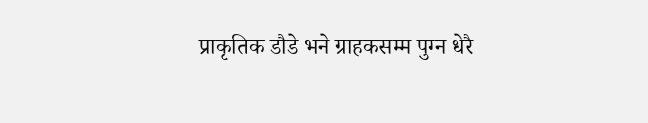प्राकृतिक डौडे भने ग्राहकसम्म पुग्न धेरै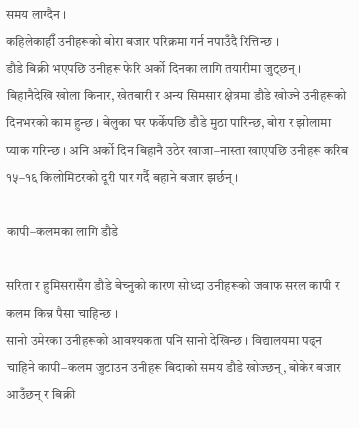समय लाग्दैन ।
कहिलेकाहीँ उनीहरूको बोरा बजार परिक्रमा गर्न नपाउँदै रित्तिन्छ ।
डौडे बिक्री भएपछि उनीहरू फेरि अर्को दिनका लागि तयारीमा जुट्छन् ।
बिहानैदेखि खोला किनार, खेतबारी र अन्य सिमसार क्षेत्रमा डौडे खोज्ने उनीहरूको दिनभरको काम हुन्छ । बेलुका घर फर्केपछि डौडे मुठा पारिन्छ, बोरा र झोलामा प्याक गरिन्छ । अनि अर्को दिन बिहानै उठेर खाजा–नास्ता खाएपछि उनीहरू करिब १५–१६ किलोमिटरको दूरी पार गर्दै बहाने बजार झर्छन् ।

कापी–कलमका लागि डौडे

सरिता र हुमिसरासँग डौडे बेच्नुको कारण सोध्दा उनीहरूको जवाफ सरल कापी र कलम किन्न पैसा चाहिन्छ ।
सानो उमेरका उनीहरूको आवश्यकता पनि सानो देखिन्छ । विद्यालयमा पढ्न चाहिने कापी–कलम जुटाउन उनीहरू बिदाको समय डौडे खोज्छन्, बोकेर बजार आउँछन् र बिक्री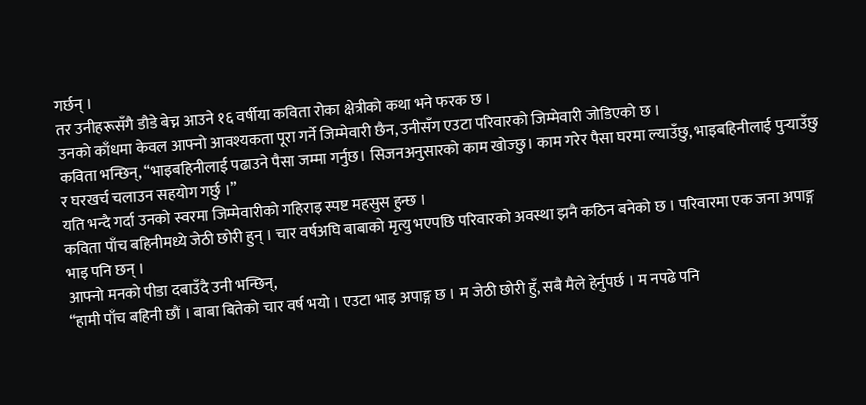गर्छन् ।
तर उनीहरूसँगै डौडे बेच्न आउने १६ वर्षीया कविता रोका क्षेत्रीको कथा भने फरक छ ।
उनको काँधमा केवल आफ्नो आवश्यकता पूरा गर्ने जिम्मेवारी छैन, उनीसँग एउटा परिवारको जिम्मेवारी जोडिएको छ ।
कविता भन्छिन्, “भाइबहिनीलाई पढाउने पैसा जम्मा गर्नुछ। सिजनअनुसारको काम खोज्छु। काम गरेर पैसा घरमा ल्याउँछु, भाइबहिनीलाई पुर्‍याउँछु र घरखर्च चलाउन सहयोग गर्छु ।”
यति भन्दै गर्दा उनको स्वरमा जिम्मेवारीको गहिराइ स्पष्ट महसुस हुन्छ ।
कविता पाँच बहिनीमध्ये जेठी छोरी हुन् । चार वर्षअघि बाबाको मृत्यु भएपछि परिवारको अवस्था झनै कठिन बनेको छ । परिवारमा एक जना अपाङ्ग भाइ पनि छन् ।
आफ्नो मनको पीडा दबाउँदै उनी भन्छिन्,
“हामी पाँच बहिनी छौं । बाबा बितेको चार वर्ष भयो । एउटा भाइ अपाङ्ग छ । म जेठी छोरी हुँ, सबै मैले हेर्नुपर्छ । म नपढे पनि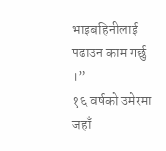भाइबहिनीलाई पढाउन काम गर्छु ।”
१६ वर्षको उमेरमा जहाँ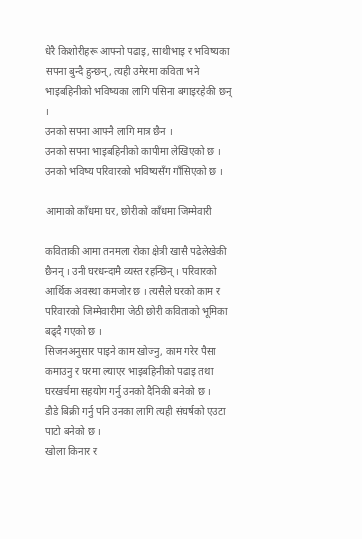धेरै किशोरीहरू आफ्नो पढाइ, साथीभाइ र भविष्यका सपना बुन्दै हुन्छन्, त्यही उमेरमा कविता भने भाइबहिनीको भविष्यका लागि पसिना बगाइरहेकी छन् ।
उनको सपना आफ्नै लागि मात्र छैन ।
उनको सपना भाइबहिनीको कापीमा लेखिएको छ ।
उनको भविष्य परिवारको भविष्यसँग गाँसिएको छ ।

आमाको काँधमा घर, छोरीको काँधमा जिम्मेवारी

कविताकी आमा तनमला रोका क्षेत्री खासै पढेलेखेकी छैनन् । उनी घरधन्दामै व्यस्त रहन्छिन् । परिवारको आर्थिक अवस्था कमजोर छ । त्यसैले घरको काम र परिवारको जिम्मेवारीमा जेठी छोरी कविताको भूमिका बढ्दै गएको छ ।
सिजनअनुसार पाइने काम खोज्नु, काम गरेर पैसा कमाउनु र घरमा ल्याएर भाइबहिनीको पढाइ तथा घरखर्चमा सहयोग गर्नु उनको दैनिकी बनेको छ ।
डौडे बिक्री गर्नु पनि उनका लागि त्यही संघर्षको एउटा पाटो बनेको छ ।
खोला किनार र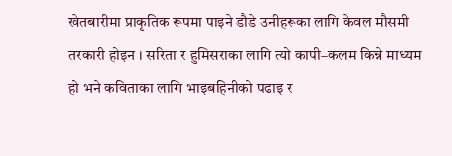खेतबारीमा प्राकृतिक रूपमा पाइने डौडे उनीहरूका लागि केवल मौसमी तरकारी होइन । सरिता र हुमिसराका लागि त्यो कापी–कलम किन्ने माध्यम हो भने कविताका लागि भाइबहिनीको पढाइ र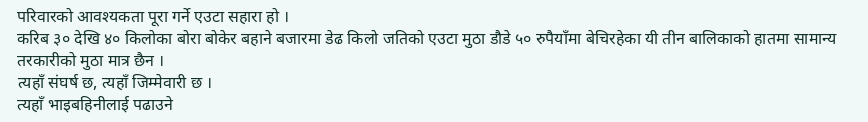परिवारको आवश्यकता पूरा गर्ने एउटा सहारा हो ।
करिब ३० देखि ४० किलोका बोरा बोकेर बहाने बजारमा डेढ किलो जतिको एउटा मुठा डौडे ५० रुपैयाँमा बेचिरहेका यी तीन बालिकाको हातमा सामान्य तरकारीको मुठा मात्र छैन ।
त्यहाँ संघर्ष छ, त्यहाँ जिम्मेवारी छ ।
त्यहाँ भाइबहिनीलाई पढाउने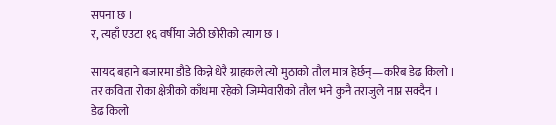सपना छ ।
र, त्यहाँ एउटा १६ वर्षीया जेठी छोरीको त्याग छ ।

सायद बहाने बजारमा डौडे किन्ने धेरै ग्राहकले त्यो मुठाको तौल मात्र हेर्छन्—करिब डेढ किलो ।
तर कविता रोका क्षेत्रीको काँधमा रहेको जिम्मेवारीको तौल भने कुनै तराजुले नाप्न सक्दैन ।
डेढ किलो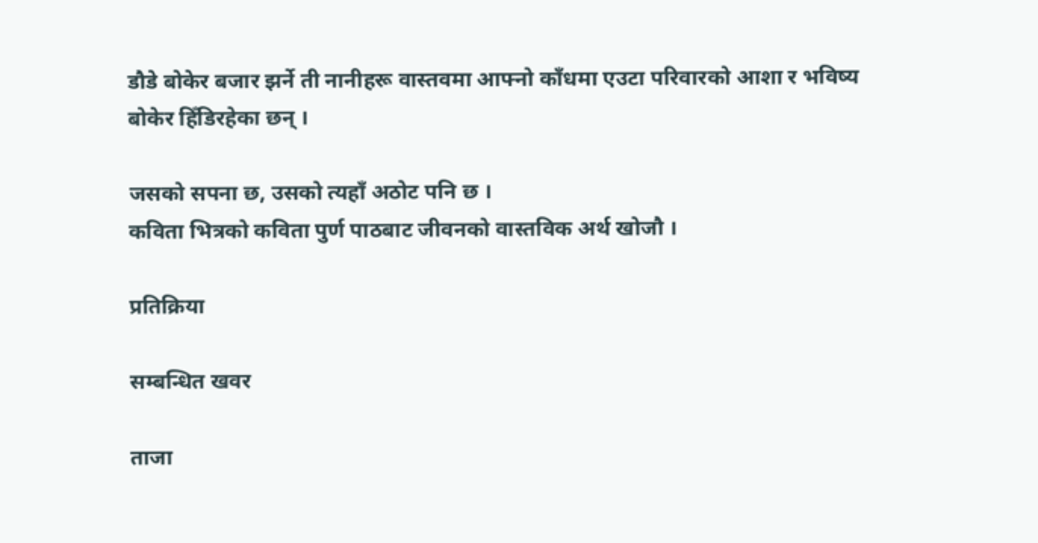डौडे बोकेर बजार झर्ने ती नानीहरू वास्तवमा आफ्नो काँधमा एउटा परिवारको आशा र भविष्य बोकेर हिँडिरहेका छन् ।

जसको सपना छ, उसको त्यहाँ अठोट पनि छ ।
कविता भित्रको कविता पुर्ण पाठबाट जीवनको वास्तविक अर्थ खोजौ ।

प्रतिक्रिया

सम्बन्धित खवर

ताजा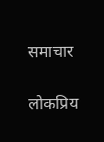समाचार

लोकप्रिय